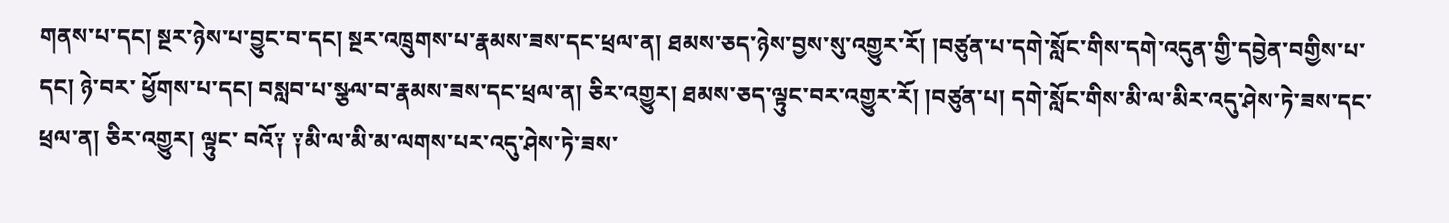གནས་པ་དང། སྔར་ཉེས་པ་བྱུང་བ་དང། སྔར་འཁྲུགས་པ་རྣམས་ཟས་དང་ཕྲལ་ན། ཐམས་ཅད་ཉེས་བྱས་སུ་འགྱུར་རོ། །བཙུན་པ་དགེ་སློང་གིས་དགེ་འདུན་གྱི་དབྱེན་བགྱིས་པ་དང། ཉེ་བར་ ཕྱོགས་པ་དང། བསླབ་པ་སྩལ་བ་རྣམས་ཟས་དང་ཕྲལ་ན། ཅིར་འགྱུར། ཐམས་ཅད་ལྟུང་བར་འགྱུར་རོ། །བཙུན་པ། དགེ་སློང་གིས་མི་ལ་མིར་འདུ་ཤེས་ཏེ་ཟས་དང་ཕྲལ་ན། ཅིར་འགྱུར། ལྟུང་ བའོ༑ ༑མི་ལ་མི་མ་ལགས་པར་འདུ་ཤེས་ཏེ་ཟས་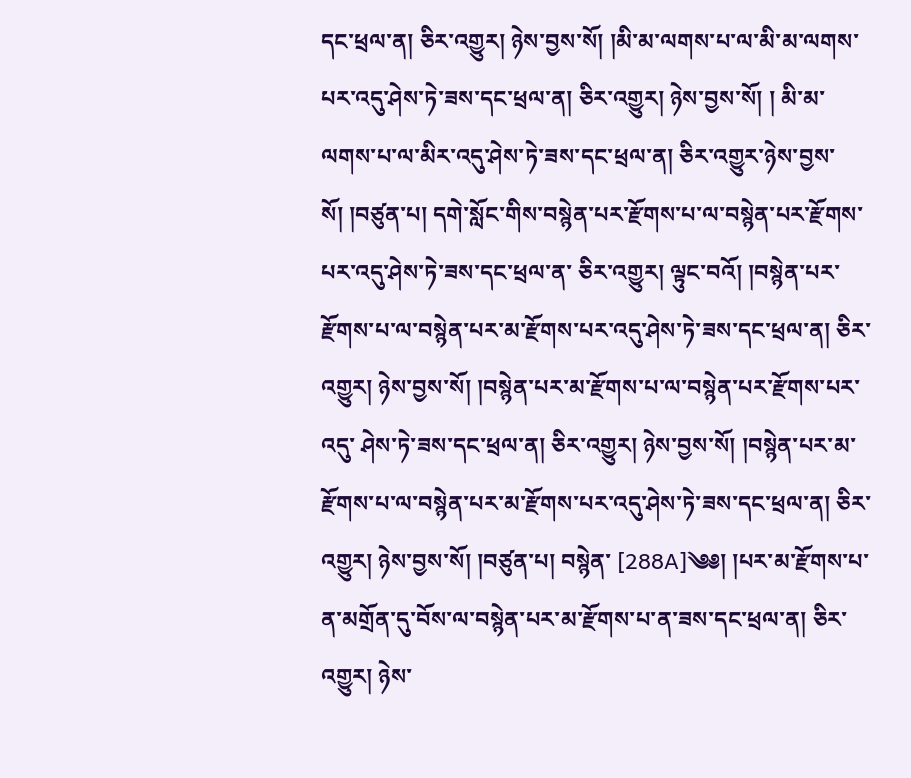དང་ཕྲལ་ན། ཅིར་འགྱུར། ཉེས་བྱས་སོ། །མི་མ་ལགས་པ་ལ་མི་མ་ལགས་པར་འདུ་ཤེས་ཏེ་ཟས་དང་ཕྲལ་ན། ཅིར་འགྱུར། ཉེས་བྱས་སོ། ། མི་མ་ལགས་པ་ལ་མིར་འདུ་ཤེས་ཏེ་ཟས་དང་ཕྲལ་ན། ཅིར་འགྱུར་ཉེས་བྱས་སོ། །བཙུན་པ། དགེ་སློང་གིས་བསྙེན་པར་རྫོགས་པ་ལ་བསྙེན་པར་རྫོགས་པར་འདུ་ཤེས་ཏེ་ཟས་དང་ཕྲལ་ན་ ཅིར་འགྱུར། ལྟུང་བའོ། །བསྙེན་པར་རྫོགས་པ་ལ་བསྙེན་པར་མ་རྫོགས་པར་འདུ་ཤེས་ཏེ་ཟས་དང་ཕྲལ་ན། ཅིར་འགྱུར། ཉེས་བྱས་སོ། །བསྙེན་པར་མ་རྫོགས་པ་ལ་བསྙེན་པར་རྫོགས་པར་འདུ་ ཤེས་ཏེ་ཟས་དང་ཕྲལ་ན། ཅིར་འགྱུར། ཉེས་བྱས་སོ། །བསྙེན་པར་མ་རྫོགས་པ་ལ་བསྙེན་པར་མ་རྫོགས་པར་འདུ་ཤེས་ཏེ་ཟས་དང་ཕྲལ་ན། ཅིར་འགྱུར། ཉེས་བྱས་སོ། །བཙུན་པ། བསྙེན་ [288A]༄༅། །པར་མ་རྫོགས་པ་ན་མགྲོན་དུ་བོས་ལ་བསྙེན་པར་མ་རྫོགས་པ་ན་ཟས་དང་ཕྲལ་ན། ཅིར་འགྱུར། ཉེས་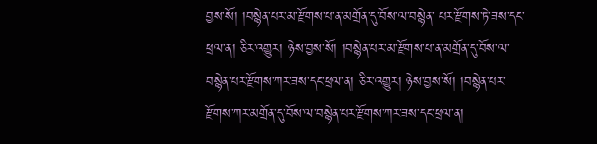བྱས་སོ། །བསྙེན་པར་མ་རྫོགས་པ་ན་མགྲོན་དུ་བོས་ལ་བསྙེན་ པར་རྫོགས་ཏེ་ཟས་དང་ཕྲལ་ན། ཅིར་འགྱུར། ཉེས་བྱས་སོ། །བསྙེན་པར་མ་རྫོགས་པ་ན་མགྲོན་དུ་བོས་ལ་བསྙེན་པར་རྫོགས་ཀར་ཟས་དང་ཕྲལ་ན། ཅིར་འགྱུར། ཉེས་བྱས་སོ། །བསྙེན་པར་ རྫོགས་ཀར་མགྲོན་དུ་བོས་ལ་བསྙེན་པར་རྫོགས་ཀར་ཟས་དང་ཕྲལ་ན།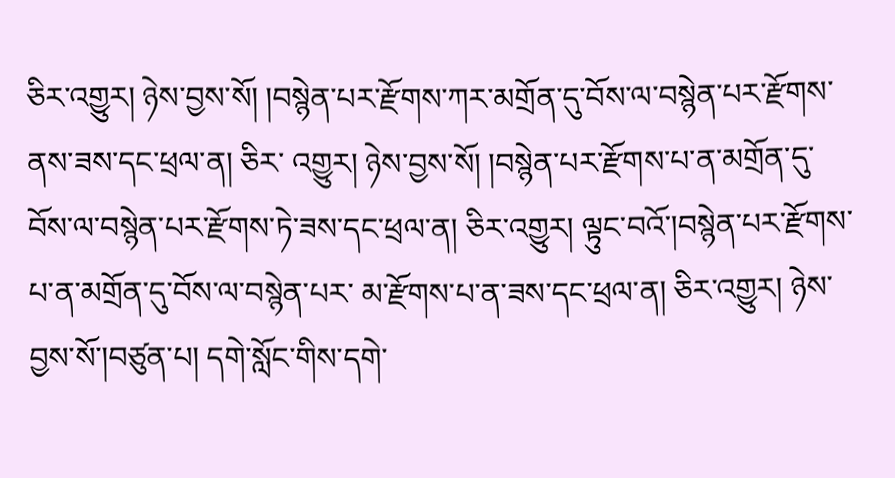ཅིར་འགྱུར། ཉེས་བྱས་སོ། །བསྙེན་པར་རྫོགས་ཀར་མགྲོན་དུ་བོས་ལ་བསྙེན་པར་རྫོགས་ནས་ཟས་དང་ཕྲལ་ན། ཅིར་ འགྱུར། ཉེས་བྱས་སོ། །བསྙེན་པར་རྫོགས་པ་ན་མགྲོན་དུ་བོས་ལ་བསྙེན་པར་རྫོགས་ཏེ་ཟས་དང་ཕྲལ་ན། ཅིར་འགྱུར། ལྟུང་བའོ་།བསྙེན་པར་རྫོགས་པ་ན་མགྲོན་དུ་བོས་ལ་བསྙེན་པར་ མ་རྫོགས་པ་ན་ཟས་དང་ཕྲལ་ན། ཅིར་འགྱུར། ཉེས་བྱས་སོ་།བཙུན་པ། དགེ་སློང་གིས་དགེ་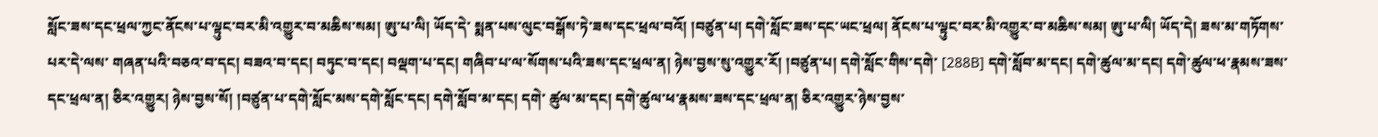སློང་ཟས་དང་ཕྲལ་ཀྱང་ནོངས་པ་ལྟུང་བར་མི་འགྱུར་བ་མཆིས་སམ། ཨུ་པ་ལི། ཡོད་དེ་ སྨན་པས་ལུང་བསྒོས་ཏེ་ཟས་དང་ཕྲལ་བའོ། །བཙུན་པ། དགེ་སློང་ཟས་དང་ཡང་ཕྲལ། ནོངས་པ་ལྟུང་བར་མི་འགྱུར་བ་མཆིས་སམ། ཨུ་པ་ལི། ཡོད་དེ། ཟས་མ་གཏོགས་པར་དེ་ལས་ གཞན་པའི་བཅའ་བ་དང། བཟའ་བ་དང། བཏུང་བ་དང། བལྡག་པ་དང། གཞིབ་པ་ལ་སོགས་པའི་ཟས་དང་ཕྲལ་ན། ཉེས་བྱས་སུ་འགྱུར་རོ། །བཙུན་པ། དགེ་སློང་གིས་དགེ་ [288B] དགེ་སློབ་མ་དང། དགེ་ཚུལ་མ་དང། དགེ་ཚུལ་ཕ་རྣམས་ཟས་དང་ཕྲལ་ན། ཅིར་འགྱུར། ཉེས་བྱས་སོ། །བཙུན་པ་དགེ་སློང་མས་དགེ་སློང་དང། དགེ་སློབ་མ་དང། དགེ་ ཚུལ་མ་དང། དགེ་ཚུལ་ཕ་རྣམས་ཟས་དང་ཕྲལ་ན། ཅིར་འགྱུར་ཉེས་བྱས་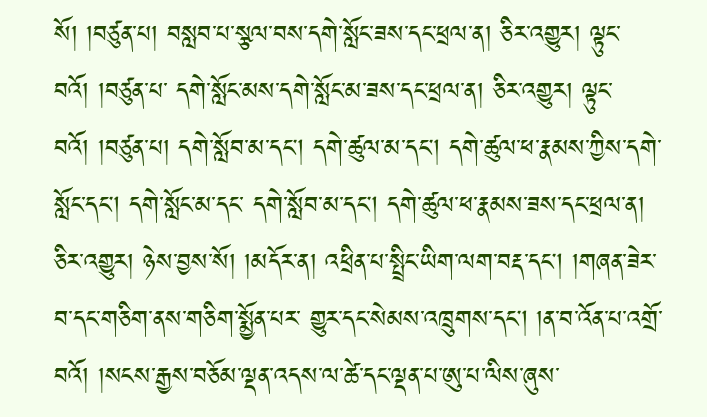སོ། །བཙུན་པ། བསླབ་པ་སྩལ་བས་དགེ་སློང་ཟས་དང་ཕྲལ་ན། ཅིར་འགྱུར། ལྟུང་བའོ། །བཙུན་པ་ དགེ་སློང་མས་དགེ་སློང་མ་ཟས་དང་ཕྲལ་ན། ཅིར་འགྱུར། ལྟུང་བའོ། །བཙུན་པ། དགེ་སློབ་མ་དང། དགེ་ཚུལ་མ་དང། དགེ་ཚུལ་ཕ་རྣམས་ཀྱིས་དགེ་སློང་དང། དགེ་སློང་མ་དང་ དགེ་སློབ་མ་དང། དགེ་ཚུལ་ཕ་རྣམས་ཟས་དང་ཕྲལ་ན། ཅིར་འགྱུར། ཉེས་བྱས་སོ། །མདོར་ན། འཕྲིན་པ་སྤྲིང་ཡིག་ལག་བརྡ་དང། །གཞན་ཟེར་བ་དང་གཅིག་ནས་གཅིག་སྨྱོན་པར་ གྱུར་དང་སེམས་འཁྲུགས་དང། །ན་བ་འོན་པ་འགྲོ་བའོ། །སངས་རྒྱས་བཅོམ་ལྡན་འདས་ལ་ཚེ་དང་ལྡན་པ་ཨུ་པ་ལིས་ཞུས་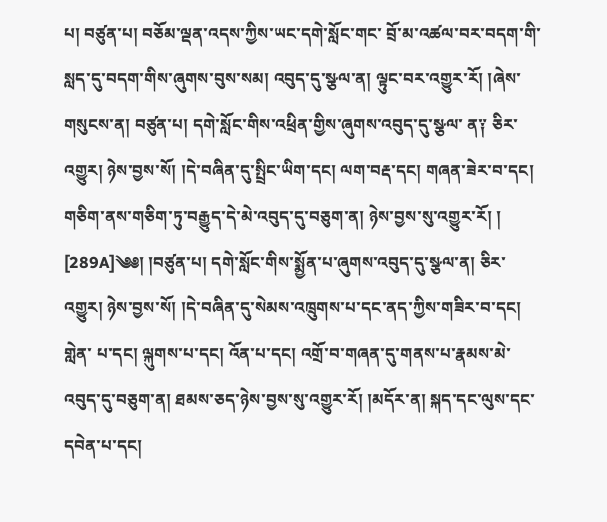པ། བཙུན་པ། བཅོམ་ལྡན་འདས་ཀྱིས་ཡང་དགེ་སློང་གང་ བྲོ་མ་འཚལ་བར་བདག་གི་སླད་དུ་བདག་གིས་ཞུགས་བུས་སམ། འབུད་དུ་སྩལ་ན། ལྟུང་བར་འགྱུར་རོ། །ཞེས་གསུངས་ན། བཙུན་པ། དགེ་སློང་གིས་འཕྲིན་གྱིས་ཞུགས་འབུད་དུ་སྩལ་ ན༑ ཅིར་འགྱུར། ཉེས་བྱས་སོ། །དེ་བཞིན་དུ་སྤྲིང་ཡིག་དང། ལག་བརྡ་དང། གཞན་ཟེར་བ་དང། གཅིག་ནས་གཅིག་ཏུ་བརྒྱུད་དེ་མེ་འབུད་དུ་བཅུག་ན། ཉེས་བྱས་སུ་འགྱུར་རོ། ། [289A]༄༅། །བཙུན་པ། དགེ་སློང་གིས་སྨྱོན་པ་ཞུགས་འབུད་དུ་སྩལ་ན། ཅིར་འགྱུར། ཉེས་བྱས་སོ། །དེ་བཞིན་དུ་སེམས་འཁྲུགས་པ་དང་ནད་ཀྱིས་གཟིར་བ་དང། གླེན་ པ་དང། ལྐུགས་པ་དང། འོན་པ་དང། འགྲོ་བ་གཞན་དུ་གནས་པ་རྣམས་མེ་འབུད་དུ་བཅུག་ན། ཐམས་ཅད་ཉེས་བྱས་སུ་འགྱུར་རོ། །མདོར་ན། སྐད་དང་ལུས་དང་དབེན་པ་དང།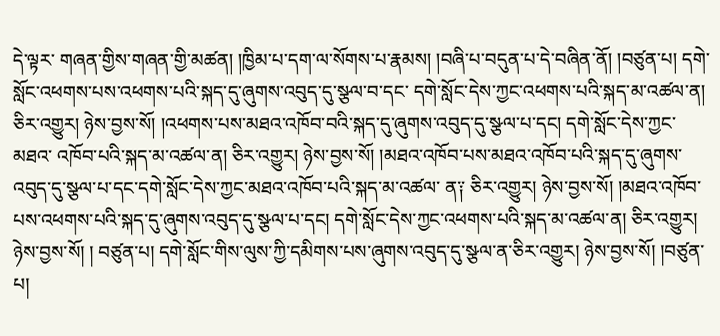དེ་ལྟར་ གཞན་གྱིས་གཞན་གྱི་མཚན། །ཁྱིམ་པ་དག་ལ་སོགས་པ་རྣམས། །བཞི་པ་བདུན་པ་དེ་བཞིན་ནོ། །བཙུན་པ། དགེ་སློང་འཕགས་པས་འཕགས་པའི་སྐད་དུ་ཞུགས་འབུད་དུ་སྩལ་བ་དང་ དགེ་སློང་དེས་ཀྱང་འཕགས་པའི་སྐད་མ་འཚལ་ན། ཅིར་འགྱུར། ཉེས་བྱས་སོ། །འཕགས་པས་མཐའ་འཁོབ་བའི་སྐད་དུ་ཞུགས་འབུད་དུ་སྩལ་པ་དང། དགེ་སློང་དེས་ཀྱང་མཐའ་ འཁོབ་པའི་སྐད་མ་འཚལ་ན། ཅིར་འགྱུར། ཉེས་བྱས་སོ། །མཐའ་འཁོབ་པས་མཐའ་འཁོབ་པའི་སྐད་དུ་ཞུགས་འབུད་དུ་སྩལ་པ་དང་དགེ་སློང་དེས་ཀྱང་མཐའ་འཁོབ་པའི་སྐད་མ་འཚལ་ ན༑ ཅིར་འགྱུར། ཉེས་བྱས་སོ། །མཐའ་འཁོབ་པས་འཕགས་པའི་སྐད་དུ་ཞུགས་འབུད་དུ་སྩལ་པ་དང། དགེ་སློང་དེས་ཀྱང་འཕགས་པའི་སྐད་མ་འཚལ་ན། ཅིར་འགྱུར། ཉེས་བྱས་སོ། ། བཙུན་པ། དགེ་སློང་གིས་ལུས་ཀྱི་དམིགས་པས་ཞུགས་འབུད་དུ་སྩལ་ན་ཅིར་འགྱུར། ཉེས་བྱས་སོ། །བཙུན་པ།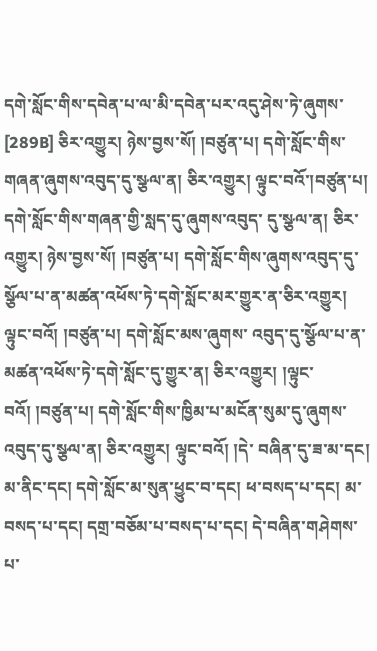དགེ་སློང་གིས་དབེན་པ་ལ་མི་དབེན་པར་འདུ་ཤེས་ཏེ་ཞུགས་ [289B] ཅིར་འགྱུར། ཉེས་བྱས་སོ། །བཙུན་པ། དགེ་སློང་གིས་གཞན་ཞུགས་འབུད་དུ་སྩལ་ན། ཅིར་འགྱུར། ལྟུང་བའོ་།བཙུན་པ། དགེ་སློང་གིས་གཞན་གྱི་སླད་དུ་ཞུགས་འབུད་ དུ་སྩལ་ན། ཅིར་འགྱུར། ཉེས་བྱས་སོ། །བཙུན་པ། དགེ་སློང་གིས་ཞུགས་འབུད་དུ་སྩོལ་པ་ན་མཚན་འཕོས་ཏེ་དགེ་སློང་མར་གྱུར་ན་ཅིར་འགྱུར། ལྟུང་བའོ། །བཙུན་པ། དགེ་སློང་མས་ཞུགས་ འབུད་དུ་སྩོལ་པ་ན་མཚན་འཕོས་ཏེ་དགེ་སློང་དུ་གྱུར་ན། ཅིར་འགྱུར། །ལྟུང་བའོ། །བཙུན་པ། དགེ་སློང་གིས་ཁྱིམ་པ་མངོན་སུམ་དུ་ཞུགས་འབུད་དུ་སྩལ་ན། ཅིར་འགྱུར། ལྟུང་བའོ། །དེ་ བཞིན་དུ་ཟ་མ་དང། མ་ནིང་དང། དགེ་སློང་མ་སུན་ཕྱུང་བ་དང། ཕ་བསད་པ་དང། མ་བསད་པ་དང། དགྲ་བཅོམ་པ་བསད་པ་དང། དེ་བཞིན་གཤེགས་པ་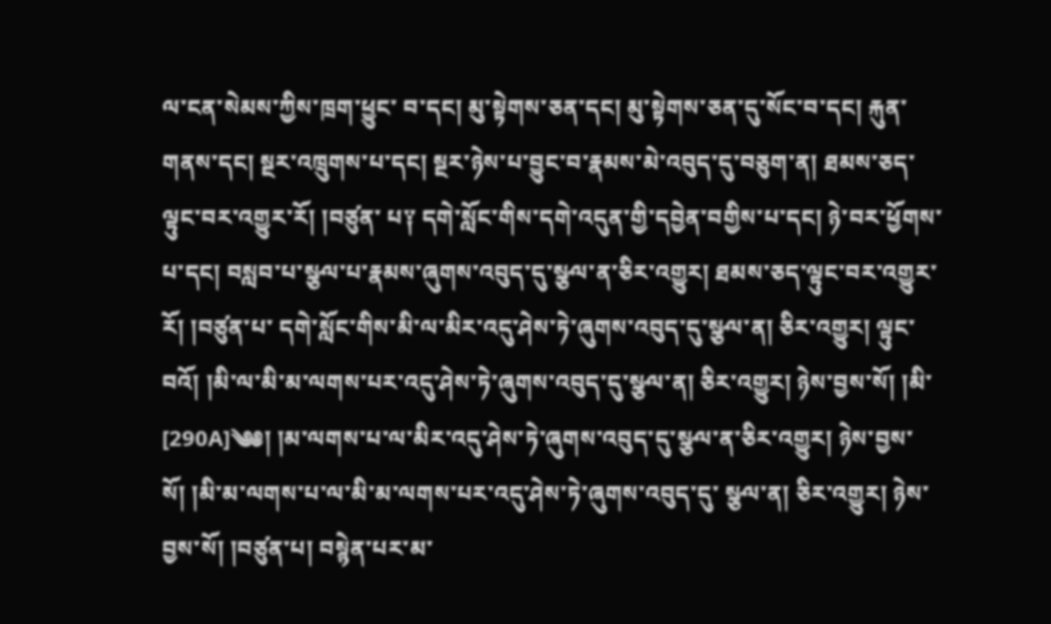ལ་ངན་སེམས་ཀྱིས་ཁྲག་ཕྱུང་ བ་དང། མུ་སྟེགས་ཅན་དང། མུ་སྟེགས་ཅན་དུ་སོང་བ་དང། རྐུན་གནས་དང། སྔར་འཁྲུགས་པ་དང། སྔར་ཉེས་པ་བྱུང་བ་རྣམས་མེ་འབུད་དུ་བཅུག་ན། ཐམས་ཅད་ལྟུང་བར་འགྱུར་རོ། །བཙུན་ པ༑ དགེ་སློང་གིས་དགེ་འདུན་གྱི་དབྱེན་བགྱིས་པ་དང། ཉེ་བར་ཕྱོགས་པ་དང། བསླབ་པ་སྩལ་པ་རྣམས་ཞུགས་འབུད་དུ་སྩལ་ན་ཅིར་འགྱུར། ཐམས་ཅད་ལྟུང་བར་འགྱུར་རོ། །བཙུན་པ་ དགེ་སློང་གིས་མི་ལ་མིར་འདུ་ཤེས་ཏེ་ཞུགས་འབུད་དུ་སྩལ་ན། ཅིར་འགྱུར། ལྟུང་བའོ། །མི་ལ་མི་མ་ལགས་པར་འདུ་ཤེས་ཏེ་ཞུགས་འབུད་དུ་སྩལ་ན། ཅིར་འགྱུར། ཉེས་བྱས་སོ། །མི་ [290A]༄༅། །མ་ལགས་པ་ལ་མིར་འདུ་ཤེས་ཏེ་ཞུགས་འབུད་དུ་སྩལ་ན་ཅིར་འགྱུར། ཉེས་བྱས་སོ། །མི་མ་ལགས་པ་ལ་མི་མ་ལགས་པར་འདུ་ཤེས་ཏེ་ཞུགས་འབུད་དུ་ སྩལ་ན། ཅིར་འགྱུར། ཉེས་བྱས་སོ། །བཙུན་པ། བསྙེན་པར་མ་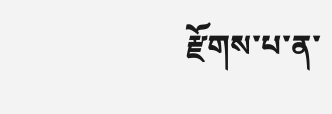རྫོགས་པ་ན་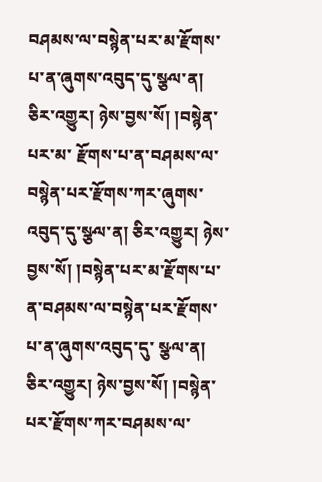བཤམས་ལ་བསྙེན་པར་མ་རྫོགས་པ་ན་ཞུགས་འབུད་དུ་སྩལ་ན། ཅིར་འགྱུར། ཉེས་བྱས་སོ། །བསྙེན་པར་མ་ རྫོགས་པ་ན་བཤམས་ལ་བསྙེན་པར་རྫོགས་ཀར་ཞུགས་འབུད་དུ་སྩལ་ན། ཅིར་འགྱུར། ཉེས་བྱས་སོ། །བསྙེན་པར་མ་རྫོགས་པ་ན་བཤམས་ལ་བསྙེན་པར་རྫོགས་པ་ན་ཞུགས་འབུད་དུ་ སྩལ་ན། ཅིར་འགྱུར། ཉེས་བྱས་སོ། །བསྙེན་པར་རྫོགས་ཀར་བཤམས་ལ་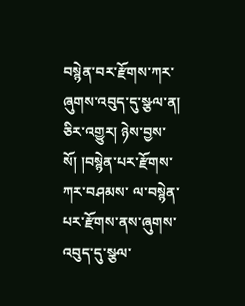བསྙེན་བར་རྫོགས་ཀར་ཞུགས་འབུད་དུ་སྩལ་ན། ཅིར་འགྱུར། ཉེས་བྱས་སོ། །བསྙེན་པར་རྫོགས་ཀར་བཤམས་ ལ་བསྙེན་པར་རྫོགས་ནས་ཞུགས་འབུད་དུ་སྩལ་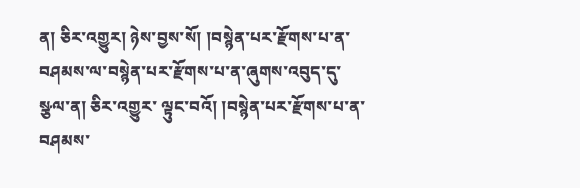ན། ཅིར་འགྱུར། ཉེས་བྱས་སོ། །བསྙེན་པར་རྫོགས་པ་ན་བཤམས་ལ་བསྙེན་པར་རྫོགས་པ་ན་ཞུགས་འབུད་དུ་སྩལ་ན། ཅིར་འགྱུར་ ལྟུང་བའོ། །བསྙེན་པར་རྫོགས་པ་ན་བཤམས་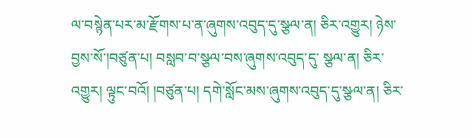ལ་བསྙེན་པར་མ་རྫོགས་པ་ན་ཞུགས་འབུད་དུ་སྩལ་ན། ཅིར་འགྱུར། ཉེས་བྱས་སོ་།བཙུན་པ། བསླབ་བ་སྩལ་བས་ཞུགས་འབུད་དུ་ སྩལ་ན། ཅིར་འགྱུར། ལྟུང་བའོ། །བཙུན་པ། དགེ་སློང་མས་ཞུགས་འབུད་དུ་སྩལ་ན། ཅིར་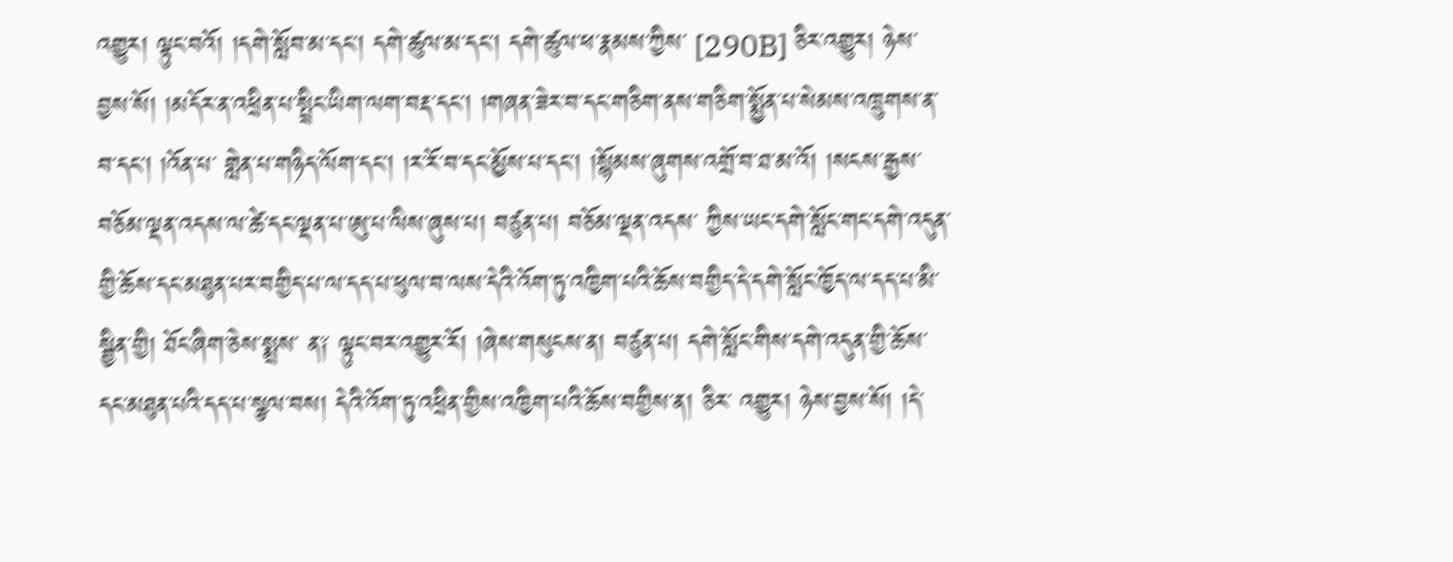འགྱུར། ལྟུང་བའོ། །དགེ་སློབ་མ་དང། དགེ་ཚུལ་མ་དང། དགེ་ཚུལ་ཕ་རྣམས་ཀྱིས་ [290B] ཅིར་འགྱུར། ཉེས་བྱས་སོ། །མདོར་ན་འཕྲིན་པ་སྤྲིང་ཡིག་ལག་བརྡ་དང། །གཞན་ཟེར་བ་དང་གཅིག་ནས་གཅིག་སྨྱོན་པ་སེམས་འཁྲུགས་ན་བ་དང། །འོན་པ་ གླེན་པ་གཉིད་ལོག་དང། །ར་རོ་བ་དང་མྱོས་པ་དང། །སྙོམས་ཞུགས་འགྲོ་བ་ཐ་མ་འོ། །སངས་རྒྱས་བཅོམ་ལྡན་འདས་ལ་ཚེ་དང་ལྡན་པ་ཨུ་པ་ལིས་ཞུས་པ། བཙུན་པ། བཅོམ་ལྡན་འདས་ ཀྱིས་ཡང་དགེ་སློང་གང་དགེ་འདུན་གྱི་ཆོས་དང་མཐུན་པར་བགྱིད་པ་ལ་དད་པ་ཕུལ་བ་ལས་དེའི་འོག་ཏུ་འཁྱིག་པའི་ཆོས་བགྱིད་དེ་དགེ་སློང་ཁྱོད་ལ་དད་པ་མི་སྦྱིན་གྱི། ཐོང་ཞིག་ཅེས་སྨྲས་ ན༑ ལྟུང་བར་འགྱུར་རོ། །ཞེས་གསུངས་ན། བཙུན་པ། དགེ་སློང་གིས་དགེ་འདུན་གྱི་ཆོས་དང་མཐུན་པའི་དད་པ་སྩལ་བས། དེའི་འོག་ཏུ་འཕྲིན་གྱིས་འཁྱིག་པའི་ཆོས་བགྱིས་ན། ཅིར་ འགྱུར། ཉེས་བྱས་སོ། །དེ་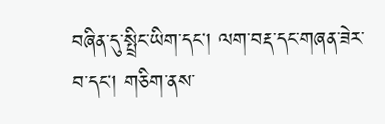བཞིན་དུ་སྤྲིང་ཡིག་དང། ལག་བརྡ་དང་གཞན་ཟེར་བ་དང། གཅིག་ནས་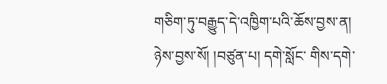གཅིག་ཏུ་བརྒྱུད་དེ་འཁྱིག་པའི་ཆོས་བྱས་ན། ཉེས་བྱས་སོ། །བཙུན་པ། དགེ་སློང་ གིས་དགེ་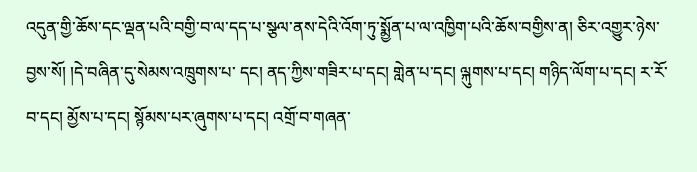འདུན་གྱི་ཆོས་དང་ལྡན་པའི་བགྱི་བ་ལ་དད་པ་སྩལ་ནས་དེའི་འོག་ཏུ་སྨྱོན་པ་ལ་འཁྱིག་པའི་ཆོས་བགྱིས་ན། ཅིར་འགྱུར་ཉེས་བྱས་སོ། །དེ་བཞིན་དུ་སེམས་འཁྲུགས་པ་ དང། ནད་ཀྱིས་གཟིར་པ་དང། གླེན་པ་དང། ལྐུགས་པ་དང། གཉིད་ལོག་པ་དང། ར་རོ་བ་དང། མྱོས་པ་དང། སྙོམས་པར་ཞུགས་པ་དང། འགྲོ་བ་གཞན་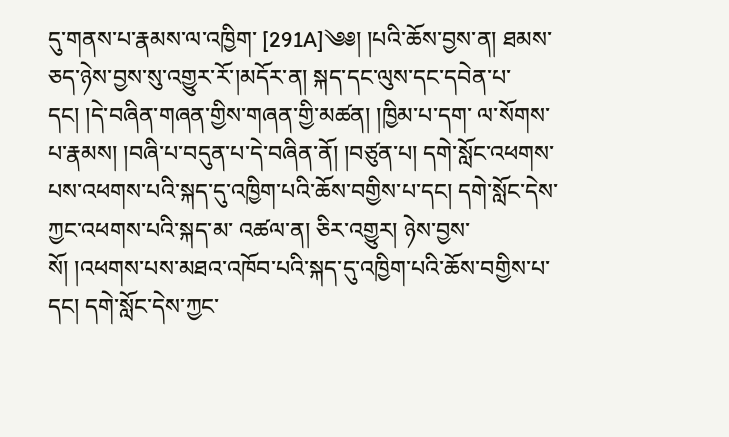དུ་གནས་པ་རྣམས་ལ་འཁྱིག་ [291A]༄༅། །པའི་ཆོས་བྱས་ན། ཐམས་ཅད་ཉེས་བྱས་སུ་འགྱུར་རོ་།མདོར་ན། སྐད་དང་ལུས་དང་དབེན་པ་དང། །དེ་བཞིན་གཞན་གྱིས་གཞན་གྱི་མཚན། །ཁྱིམ་པ་དག་ ལ་སོགས་པ་རྣམས། །བཞི་པ་བདུན་པ་དེ་བཞིན་ནོ། །བཙུན་པ། དགེ་སློང་འཕགས་པས་འཕགས་པའི་སྐད་དུ་འཁྱིག་པའི་ཆོས་བགྱིས་པ་དང། དགེ་སློང་དེས་ཀྱང་འཕགས་པའི་སྐད་མ་ འཚལ་ན། ཅིར་འགྱུར། ཉེས་བྱས་སོ། །འཕགས་པས་མཐའ་འཁོབ་པའི་སྐད་དུ་འཁྱིག་པའི་ཆོས་བགྱིས་པ་དང། དགེ་སློང་དེས་ཀྱང་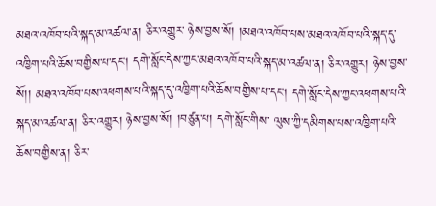མཐའ་འཁོབ་པའི་སྐད་མ་འཚལ་ན། ཅིར་འགྱུར་ ཉེས་བྱས་སོ། །མཐའ་འཁོབ་པས་མཐའ་འཁོབ་པའི་སྐད་དུ་འཁྱིག་པའི་ཆོས་བགྱིས་པ་དང། དགེ་སློང་དེས་ཀྱང་མཐའ་འཁོབ་པའི་སྐད་མ་འཚལ་ན། ཅིར་འགྱུར། ཉེས་བྱས་སོ།། མཐའ་འཁོབ་པས་འཕགས་པའི་སྐད་དུ་འཁྱིག་པའི་ཆོས་བགྱིས་པ་དང། དགེ་སློང་དེས་ཀྱང་འཕགས་པའི་སྐད་མ་འཚལ་ན། ཅིར་འགྱུར། ཉེས་བྱས་སོ། །བཙུན་པ། དགེ་སློང་གིས་ ལུས་ཀྱི་དམིགས་པས་འཁྱིག་པའི་ཆོས་བགྱིས་ན། ཅིར་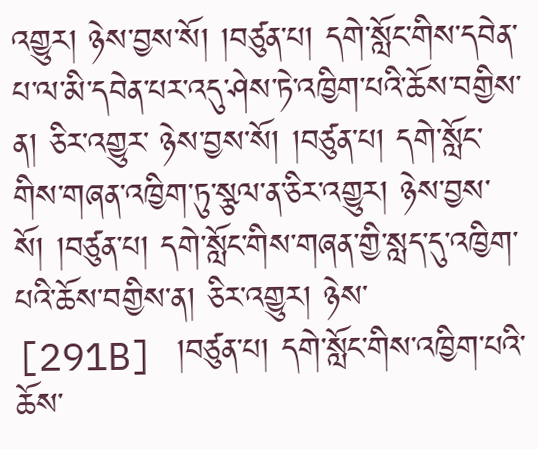འགྱུར། ཉེས་བྱས་སོ། །བཙུན་པ། དགེ་སློང་གིས་དབེན་པ་ལ་མི་དབེན་པར་འདུ་ཤེས་ཏེ་འཁྱིག་པའི་ཆོས་བགྱིས་ན། ཅིར་འགྱུར་ ཉེས་བྱས་སོ། །བཙུན་པ། དགེ་སློང་གིས་གཞན་འཁྱིག་ཏུ་སྩལ་ན་ཅིར་འགྱུར། ཉེས་བྱས་སོ། །བཙུན་པ། དགེ་སློང་གིས་གཞན་གྱི་སླད་དུ་འཁྱིག་པའི་ཆོས་བགྱིས་ན། ཅིར་འགྱུར། ཉེས་ [291B] །བཙུན་པ། དགེ་སློང་གིས་འཁྱིག་པའི་ཆོས་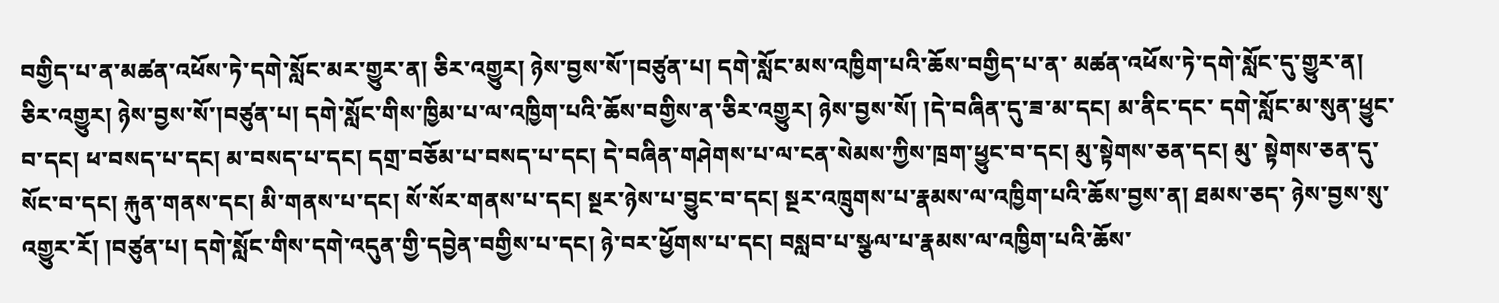བགྱིད་པ་ན་མཚན་འཕོས་ཏེ་དགེ་སློང་མར་གྱུར་ན། ཅིར་འགྱུར། ཉེས་བྱས་སོ་།བཙུན་པ། དགེ་སློང་མས་འཁྱིག་པའི་ཆོས་བགྱིད་པ་ན་ མཚན་འཕོས་ཏེ་དགེ་སློང་དུ་གྱུར་ན། ཅིར་འགྱུར། ཉེས་བྱས་སོ་།བཙུན་པ། དགེ་སློང་གིས་ཁྱིམ་པ་ལ་འཁྱིག་པའི་ཆོས་བགྱིས་ན་ཅིར་འགྱུར། ཉེས་བྱས་སོ། །དེ་བཞིན་དུ་ཟ་མ་དང། མ་ནིང་དང་ དགེ་སློང་མ་སུན་ཕྱུང་བ་དང། ཕ་བསད་པ་དང། མ་བསད་པ་དང། དགྲ་བཅོམ་པ་བསད་པ་དང། དེ་བཞིན་གཤེགས་པ་ལ་ངན་སེམས་ཀྱིས་ཁྲག་ཕྱུང་བ་དང། མུ་སྟེགས་ཅན་དང། མུ་ སྟེགས་ཅན་དུ་སོང་བ་དང། རྐུན་གནས་དང། མི་གནས་པ་དང། སོ་སོར་གནས་པ་དང། སྔར་ཉེས་པ་བྱུང་བ་དང། སྔར་འཁྲུགས་པ་རྣམས་ལ་འཁྱིག་པའི་ཆོས་བྱས་ན། ཐམས་ཅད་ ཉེས་བྱས་སུ་འགྱུར་རོ། །བཙུན་པ། དགེ་སློང་གིས་དགེ་འདུན་གྱི་དབྱེན་བགྱིས་པ་དང། ཉེ་བར་ཕྱོགས་པ་དང། བསླབ་པ་སྩལ་པ་རྣམས་ལ་འཁྱིག་པའི་ཆོས་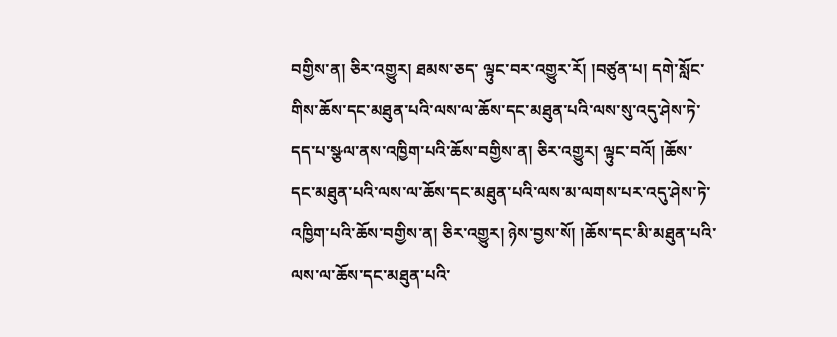བགྱིས་ན། ཅིར་འགྱུར། ཐམས་ཅད་ ལྟུང་བར་འགྱུར་རོ། །བཙུན་པ། དགེ་སློང་གིས་ཆོས་དང་མཐུན་པའི་ལས་ལ་ཆོས་དང་མཐུན་པའི་ལས་སུ་འདུ་ཤེས་ཏེ་དད་པ་སྩལ་ནས་འཁྱིག་པའི་ཆོས་བགྱིས་ན། ཅིར་འགྱུར། ལྟུང་བའོ། །ཆོས་ དང་མཐུན་པའི་ལས་ལ་ཆོས་དང་མཐུན་པའི་ལས་མ་ལགས་པར་འདུ་ཤེས་ཏེ་འཁྱིག་པའི་ཆོས་བགྱིས་ན། ཅིར་འགྱུར། ཉེས་བྱས་སོ། །ཆོས་དང་མི་མཐུན་པའི་ལས་ལ་ཆོས་དང་མཐུན་པའི་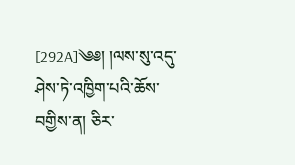[292A]༄༅། །ལས་སུ་འདུ་ཤེས་ཏེ་འཁྱིག་པའི་ཆོས་བགྱིས་ན། ཅིར་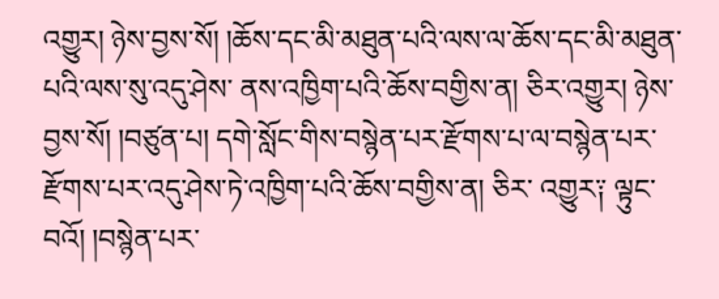འགྱུར། ཉེས་བྱས་སོ། །ཆོས་དང་མི་མཐུན་པའི་ལས་ལ་ཆོས་དང་མི་མཐུན་པའི་ལས་སུ་འདུ་ཤེས་ ནས་འཁྱིག་པའི་ཆོས་བགྱིས་ན། ཅིར་འགྱུར། ཉེས་བྱས་སོ། །བཙུན་པ། དགེ་སློང་གིས་བསྙེན་པར་རྫོགས་པ་ལ་བསྙེན་པར་རྫོགས་པར་འདུ་ཤེས་ཏེ་འཁྱིག་པའི་ཆོས་བགྱིས་ན། ཅིར་ འགྱུར༑ ལྟུང་བའོ། །བསྙེན་པར་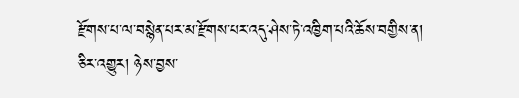རྫོགས་པ་ལ་བསྙེན་པར་མ་རྫོགས་པར་འདུ་ཤེས་ཏེ་འཁྱིག་པའི་ཆོས་བགྱིས་ན། ཅིར་འགྱུར། ཉེས་བྱས་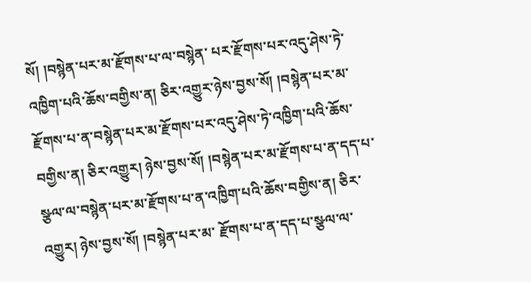སོ། །བསྙེན་པར་མ་རྫོགས་པ་ལ་བསྙེན་ པར་རྫོགས་པར་འདུ་ཤེས་ཏེ་འཁྱིག་པའི་ཆོས་བགྱིས་ན། ཅིར་འགྱུར་ཉེས་བྱས་སོ། །བསྙེན་པར་མ་རྫོགས་པ་ན་བསྙེན་པར་མ་རྫོགས་པར་འདུ་ཤེས་ཏེ་འཁྱིག་པའི་ཆོས་ བགྱིས་ན། ཅིར་འགྱུར། ཉེས་བྱས་སོ། །བསྙེན་པར་མ་རྫོགས་པ་ན་དད་པ་སྩལ་ལ་བསྙེན་པར་མ་རྫོགས་པ་ན་འཁྱིག་པའི་ཆོས་བགྱིས་ན། ཅིར་འགྱུར། ཉེས་བྱས་སོ། །བསྙེན་པར་མ་ རྫོགས་པ་ན་དད་པ་སྩལ་ལ་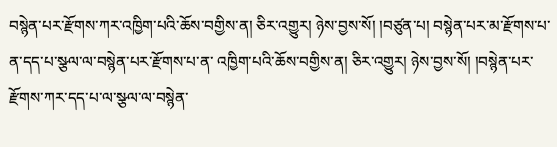བསྙེན་པར་རྫོགས་ཀར་འཁྱིག་པའི་ཆོས་བགྱིས་ན། ཅིར་འགྱུར། ཉེས་བྱས་སོ། །བཙུན་པ། བསྙེན་པར་མ་རྫོགས་པ་ན་དད་པ་སྩལ་ལ་བསྙེན་པར་རྫོགས་པ་ན་ འཁྱིག་པའི་ཆོས་བགྱིས་ན། ཅིར་འགྱུར། ཉེས་བྱས་སོ། །བསྙེན་པར་རྫོགས་ཀར་དད་པ་ལ་སྩལ་ལ་བསྙེན་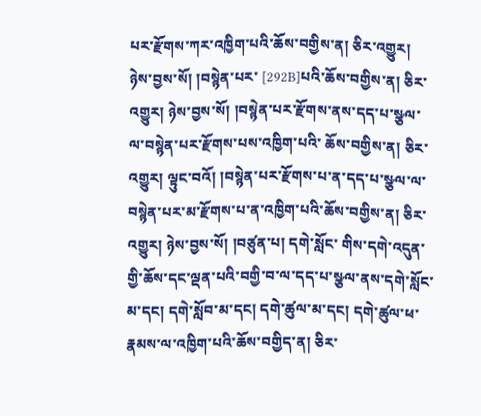པར་རྫོགས་ཀར་འཁྱིག་པའི་ཆོས་བགྱིས་ན། ཅིར་འགྱུར། ཉེས་བྱས་སོ། །བསྙེན་པར་ [292B]པའི་ཆོས་བགྱིས་ན། ཅིར་འགྱུར། ཉེས་བྱས་སོ། །བསྙེན་པར་རྫོགས་ནས་དད་པ་སྩལ་ལ་བསྙེན་པར་རྫོགས་པས་འཁྱིག་པའི་ ཆོས་བགྱིས་ན། ཅིར་འགྱུར། ལྟུང་བའོ། །བསྙེན་པར་རྫོགས་པ་ན་དད་པ་སྩལ་ལ་བསྙེན་པར་མ་རྫོགས་པ་ན་འཁྱིག་པའི་ཆོས་བགྱིས་ན། ཅིར་འགྱུར། ཉེས་བྱས་སོ། །བཙུན་པ། དགེ་སློང་ གིས་དགེ་འདུན་གྱི་ཆོས་དང་ལྡན་པའི་བགྱི་བ་ལ་དད་པ་སྩལ་ནས་དགེ་སློང་མ་དང། དགེ་སློབ་མ་དང། དགེ་ཚུལ་མ་དང། དགེ་ཚུལ་ཕ་རྣམས་ལ་འཁྱིག་པའི་ཆོས་བགྱིད་ན། ཅིར་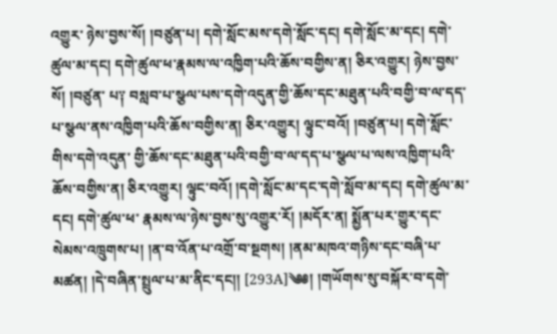འགྱུར་ ཉེས་བྱས་སོ། །བཙུན་པ། དགེ་སློང་མས་དགེ་སློང་དང། དགེ་སློང་མ་དང། དགེ་ཚུལ་མ་དང། དགེ་ཚུལ་ཕ་རྣམས་ལ་འཁྱིག་པའི་ཆོས་བགྱིས་ན། ཅིར་འགྱུར། ཉེས་བྱས་སོ། །བཙུན་ པ༑ བསླབ་པ་སྩལ་པས་དགེ་འདུན་གྱི་ཆོས་དང་མཐུན་པའི་བགྱི་བ་ལ་དད་པ་སྩལ་ནས་འཁྱིག་པའི་ཆོས་བགྱིས་ན། ཅིར་འགྱུར། ལྟུང་བའོ། །བཙུན་པ། དགེ་སློང་གིས་དགེ་འདུན་ གྱི་ཆོས་དང་མཐུན་པའི་བགྱི་བ་ལ་དད་པ་སྩལ་པ་ལས་འཁྱིག་པའི་ཆོས་བགྱིས་ན། ཅིར་འགྱུར། ལྟུང་བའོ། །དགེ་སློང་མ་དང་དགེ་སློབ་མ་དང། དགེ་ཚུལ་མ་དང། དགེ་ཚུལ་ཕ་ རྣམས་ལ་ཉེས་བྱས་སུ་འགྱུར་རོ། །མདོར་ན། སྨྱོན་པར་གྱུར་དང་སེམས་འཁྲུགས་པ། །ན་བ་འོན་པ་འགྲོ་བ་སྔགས། །ནམ་མཁའ་གཉིས་དང་བཞི་པ་མཚན། །དེ་བཞིན་སྤྲུལ་པ་མ་ནིང་དང།། [293A]༄༅། །གཡོགས་སུ་བསྐོར་བ་དགེ་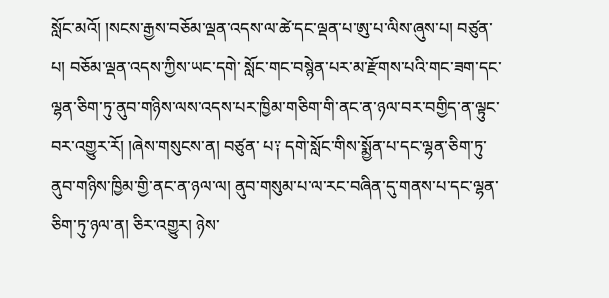སློང་མའོ། །སངས་རྒྱས་བཅོམ་ལྡན་འདས་ལ་ཚེ་དང་ལྡན་པ་ཨུ་པ་ལིས་ཞུས་པ། བཙུན་པ། བཅོམ་ལྡན་འདས་ཀྱིས་ཡང་དགེ་ སློང་གང་བསྙེན་པར་མ་རྫོགས་པའི་གང་ཟག་དང་ལྷན་ཅིག་ཏུ་ནུབ་གཉིས་ལས་འདས་པར་ཁྱིམ་གཅིག་གི་ནང་ན་ཉལ་བར་བགྱིད་ན་ལྟུང་བར་འགྱུར་རོ། །ཞེས་གསུངས་ན། བཙུན་ པ༑ དགེ་སློང་གིས་སྨྱོན་པ་དང་ལྷན་ཅིག་ཏུ་ནུབ་གཉིས་ཁྱིམ་གྱི་ནང་ན་ཉལ་ལ། ནུབ་གསུམ་པ་ལ་རང་བཞིན་དུ་གནས་པ་དང་ལྷན་ཅིག་ཏུ་ཉལ་ན། ཅིར་འགྱུར། ཉེས་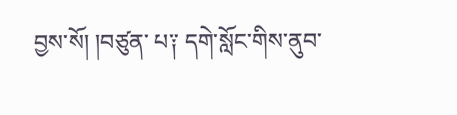བྱས་སོ། །བཙུན་ པ༑ དགེ་སློང་གིས་ནུབ་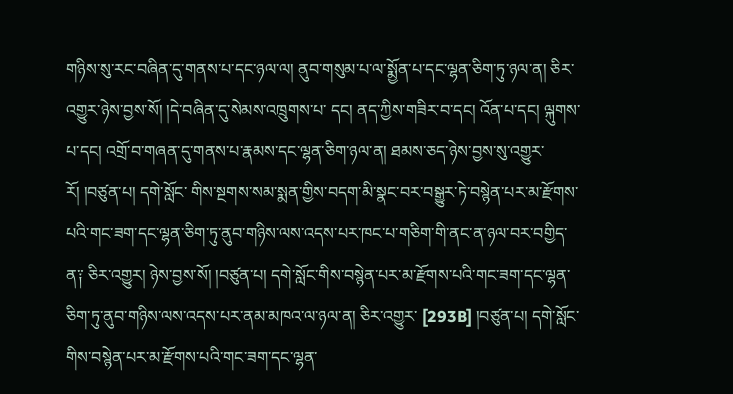གཉིས་སུ་རང་བཞིན་དུ་གནས་པ་དང་ཉལ་ལ། ནུབ་གསུམ་པ་ལ་སྨྱོན་པ་དང་ལྷན་ཅིག་ཏུ་ཉལ་ན། ཅིར་འགྱུར་ཉེས་བྱས་སོ། །དེ་བཞིན་དུ་སེམས་འཁྲུགས་པ་ དང། ནད་ཀྱིས་གཟིར་བ་དང། འོན་པ་དང། ལྐུགས་པ་དང། འགྲོ་བ་གཞན་དུ་གནས་པ་རྣམས་དང་ལྷན་ཅིག་ཉལ་ན། ཐམས་ཅད་ཉེས་བྱས་སུ་འགྱུར་རོ། །བཙུན་པ། དགེ་སློང་ གིས་སྔགས་སམ་སྨན་གྱིས་བདག་མི་སྣང་བར་བསྒྱུར་ཏེ་བསྙེན་པར་མ་རྫོགས་པའི་གང་ཟག་དང་ལྷན་ཅིག་ཏུ་ནུབ་གཉིས་ལས་འདས་པར་ཁང་པ་གཅིག་གི་ནང་ན་ཉལ་བར་བགྱིད་ ན༑ ཅིར་འགྱུར། ཉེས་བྱས་སོ། །བཙུན་པ། དགེ་སློང་གིས་བསྙེན་པར་མ་རྫོགས་པའི་གང་ཟག་དང་ལྷན་ཅིག་ཏུ་ནུབ་གཉིས་ལས་འདས་པར་ནམ་མཁའ་ལ་ཉལ་ན། ཅིར་འགྱུར་ [293B] །བཙུན་པ། དགེ་སློང་གིས་བསྙེན་པར་མ་རྫོགས་པའི་གང་ཟག་དང་ལྷན་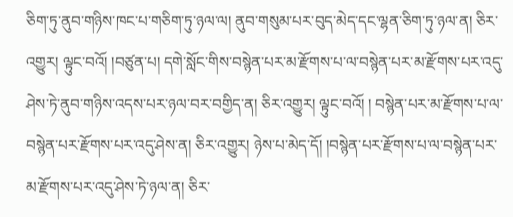ཅིག་ཏུ་ནུབ་གཉིས་ཁང་པ་གཅིག་ཏུ་ཉལ་ལ། ནུབ་གསུམ་པར་བུད་མེད་དང་ལྷན་ཅིག་ཏུ་ཉལ་ན། ཅིར་ འགྱུར། ལྟུང་བའོ། །བཙུན་པ། དགེ་སློང་གིས་བསྙེན་པར་མ་རྫོགས་པ་ལ་བསྙེན་པར་མ་རྫོགས་པར་འདུ་ཤེས་ཏེ་ནུབ་གཉིས་འདས་པར་ཉལ་བར་བགྱིད་ན། ཅིར་འགྱུར། ལྟུང་བའོ། ། བསྙེན་པར་མ་རྫོགས་པ་ལ་བསྙེན་པར་རྫོགས་པར་འདུ་ཤེས་ན། ཅིར་འགྱུར། ཉེས་པ་མེད་དོ། །བསྙེན་པར་རྫོགས་པ་ལ་བསྙེན་པར་མ་རྫོགས་པར་འདུ་ཤེས་ཏེ་ཉལ་ན། ཅིར་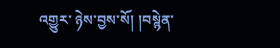འགྱུར་ ཉེས་བྱས་སོ། །བསྙེན་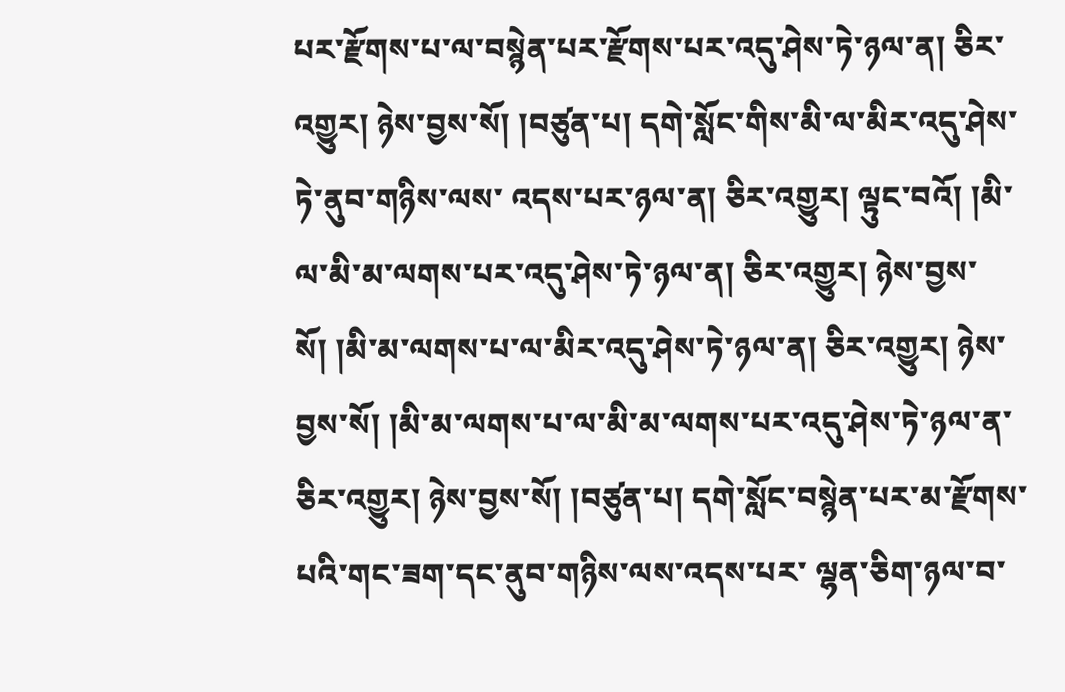པར་རྫོགས་པ་ལ་བསྙེན་པར་རྫོགས་པར་འདུ་ཤེས་ཏེ་ཉལ་ན། ཅིར་འགྱུར། ཉེས་བྱས་སོ། །བཙུན་པ། དགེ་སློང་གིས་མི་ལ་མིར་འདུ་ཤེས་ཏེ་ནུབ་གཉིས་ལས་ འདས་པར་ཉལ་ན། ཅིར་འགྱུར། ལྟུང་བའོ། །མི་ལ་མི་མ་ལགས་པར་འདུ་ཤེས་ཏེ་ཉལ་ན། ཅིར་འགྱུར། ཉེས་བྱས་སོ། །མི་མ་ལགས་པ་ལ་མིར་འདུ་ཤེས་ཏེ་ཉལ་ན། ཅིར་འགྱུར། ཉེས་ བྱས་སོ། །མི་མ་ལགས་པ་ལ་མི་མ་ལགས་པར་འདུ་ཤེས་ཏེ་ཉལ་ན་ཅིར་འགྱུར། ཉེས་བྱས་སོ། །བཙུན་པ། དགེ་སློང་བསྙེན་པར་མ་རྫོགས་པའི་གང་ཟག་དང་ནུབ་གཉིས་ལས་འདས་པར་ ལྷན་ཅིག་ཉལ་བ་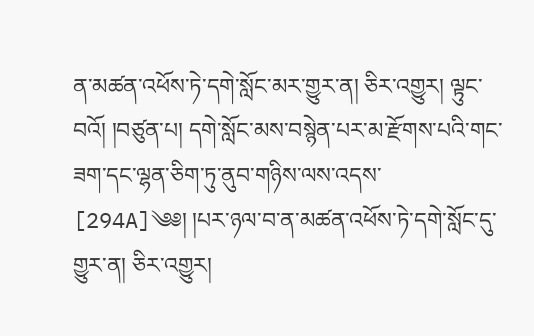ན་མཚན་འཕོས་ཏེ་དགེ་སློང་མར་གྱུར་ན། ཅིར་འགྱུར། ལྟུང་བའོ། །བཙུན་པ། དགེ་སློང་མས་བསྙེན་པར་མ་རྫོགས་པའི་གང་ཟག་དང་ལྷན་ཅིག་ཏུ་ནུབ་གཉིས་ལས་འདས་ [294A]༄༅། །པར་ཉལ་བ་ན་མཚན་འཕོས་ཏེ་དགེ་སློང་དུ་གྱུར་ན། ཅིར་འགྱུར།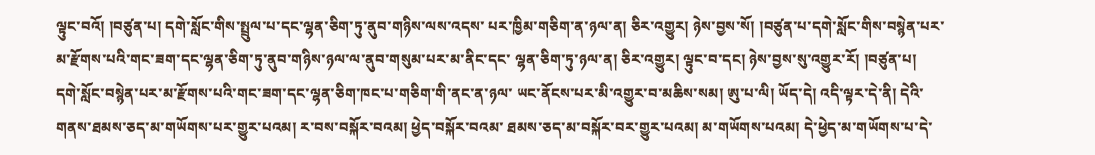ལྟུང་བའོ། །བཙུན་པ། དགེ་སློང་གིས་སྤྲུལ་པ་དང་ལྷན་ཅིག་ཏུ་ནུབ་གཉིས་ལས་འདས་ པར་ཁྱིམ་གཅིག་ན་ཉལ་ན། ཅིར་འགྱུར། ཉེས་བྱས་སོ། །བཙུན་པ་དགེ་སློང་གིས་བསྙེན་པར་མ་རྫོགས་པའི་གང་ཟག་དང་ལྷན་ཅིག་ཏུ་ནུབ་གཉིས་ཉལ་ལ་ནུབ་གསུམ་པར་མ་ནིང་དང་ ལྷན་ཅིག་ཏུ་ཉལ་ན། ཅིར་འགྱུར། ལྟུང་བ་དང། ཉེས་བྱས་སུ་འགྱུར་རོ། །བཙུན་པ། དགེ་སློང་བསྙེན་པར་མ་རྫོགས་པའི་གང་ཟག་དང་ལྷན་ཅིག་ཁང་པ་གཅིག་གི་ནང་ན་ཉལ་ ཡང་ནོངས་པར་མི་འགྱུར་བ་མཆིས་སམ། ཨུ་པ་ལི། ཡོད་དེ། འདི་ལྟར་དེ་ནི། དེའི་གནས་ཐམས་ཅད་མ་གཡོགས་པར་གྱུར་པའམ། ར་བས་བསྐོར་བའམ། ཕྱེད་བསྐོར་བའམ་ ཐམས་ཅད་མ་བསྐོར་བར་གྱུར་པའམ། མ་གཡོགས་པའམ། དེ་ཕྱེད་མ་གཡོགས་པ་དེ་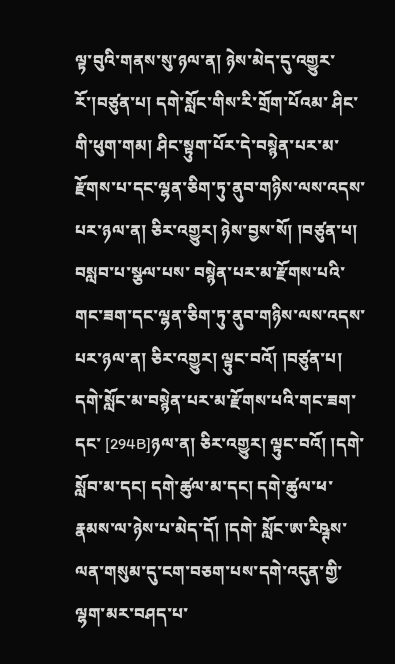ལྟ་བུའི་གནས་སུ་ཉལ་ན། ཉེས་མེད་དུ་འགྱུར་རོ་།བཙུན་པ། དགེ་སློང་གིས་རི་གྲོག་པོའམ་ ཤིང་གི་ཕུག་གམ། ཤིང་སྟུག་པོར་དེ་བསྙེན་པར་མ་རྫོགས་པ་དང་ལྷན་ཅིག་ཏུ་ནུབ་གཉིས་ལས་འདས་པར་ཉལ་ན། ཅིར་འགྱུར། ཉེས་བྱས་སོ། །བཙུན་པ། བསླབ་པ་སྩལ་པས་ བསྙེན་པར་མ་རྫོགས་པའི་གང་ཟག་དང་ལྷན་ཅིག་ཏུ་ནུབ་གཉིས་ལས་འདས་པར་ཉལ་ན། ཅིར་འགྱུར། ལྟུང་བའོ། །བཙུན་པ། དགེ་སློང་མ་བསྙེན་པར་མ་རྫོགས་པའི་གང་ཟག་དང་ [294B]ཉལ་ན། ཅིར་འགྱུར། ལྟུང་བའོ། །དགེ་སློབ་མ་དང། དགེ་ཚུལ་མ་དང། དགེ་ཚུལ་ཕ་རྣམས་ལ་ཉེས་པ་མེད་དོ། །དགེ་ སློང་ཨ་རིཥྚས་ལན་གསུམ་དུ་ངག་བཅག་པས་དགེ་འདུན་གྱི་ལྷག་མར་བཤད་པ་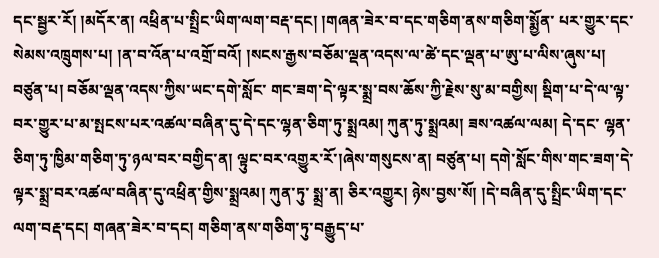དང་སྦྱར་རོ། །མདོར་ན། འཕྲིན་པ་སྤྲིང་ཡིག་ལག་བརྡ་དང། །གཞན་ཟེར་བ་དང་གཅིག་ནས་གཅིག་སྨྱོན་ པར་གྱུར་དང་སེམས་འཁྲུགས་པ། །ན་བ་འོན་པ་འགྲོ་བའོ། །སངས་རྒྱས་བཅོམ་ལྡན་འདས་ལ་ཚེ་དང་ལྡན་པ་ཨུ་པ་ལིས་ཞུས་པ། བཙུན་པ། བཅོམ་ལྡན་འདས་ཀྱིས་ཡང་དགེ་སློང་ གང་ཟག་དེ་ལྟར་སྨྲ་བས་ཆོས་ཀྱི་རྗེས་སུ་མ་བགྱིས། སྡིག་པ་དེ་ལ་ལྟ་བར་གྱུར་པ་མ་སྤངས་པར་འཚལ་བཞིན་དུ་དེ་དང་ལྷན་ཅིག་ཏུ་སྨྲའམ། ཀུན་ཏུ་སྨྲའམ། ཟས་འཚལ་ལམ། དེ་དང་ ལྷན་ཅིག་ཏུ་ཁྱིམ་གཅིག་ཏུ་ཉལ་བར་བགྱིད་ན། ལྟུང་བར་འགྱུར་རོ་།ཞེས་གསུངས་ན། བཙུན་པ། དགེ་སློང་གིས་གང་ཟག་དེ་ལྟར་སྨྲ་བར་འཚལ་བཞིན་དུ་འཕྲིན་གྱིས་སྨྲའམ། ཀུན་ཏུ་ སྨྲ་ན། ཅིར་འགྱུར། ཉེས་བྱས་སོ། །དེ་བཞིན་དུ་སྤྲིང་ཡིག་དང་ལག་བརྡ་དང། གཞན་ཟེར་བ་དང། གཅིག་ནས་གཅིག་ཏུ་བརྒྱུད་པ་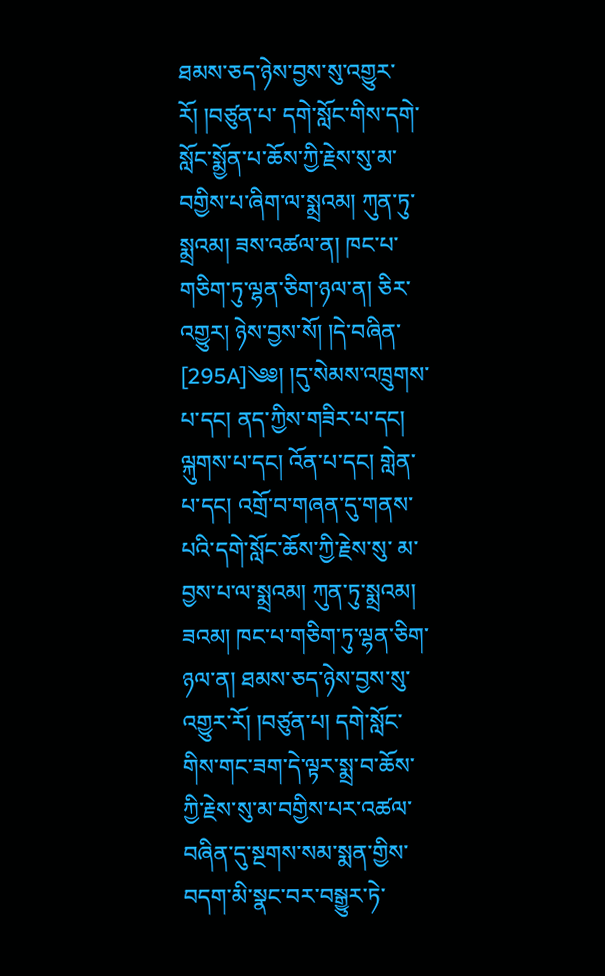ཐམས་ཅད་ཉེས་བྱས་སུ་འགྱུར་རོ། །བཙུན་པ་ དགེ་སློང་གིས་དགེ་སློང་སྨྱོན་པ་ཆོས་ཀྱི་རྗེས་སུ་མ་བགྱིས་པ་ཞིག་ལ་སྨྲའམ། ཀུན་ཏུ་སྨྲའམ། ཟས་འཚལ་ན། ཁང་པ་གཅིག་ཏུ་ལྷན་ཅིག་ཉལ་ན། ཅིར་འགྱུར། ཉེས་བྱས་སོ། །དེ་བཞིན་ [295A]༄༅། །དུ་སེམས་འཁྲུགས་པ་དང། ནད་ཀྱིས་གཟིར་པ་དང། ལྐུགས་པ་དང། འོན་པ་དང། གླེན་པ་དང། འགྲོ་བ་གཞན་དུ་གནས་པའི་དགེ་སློང་ཆོས་ཀྱི་རྗེས་སུ་ མ་བྱས་པ་ལ་སྨྲའམ། ཀུན་ཏུ་སྨྲའམ། ཟའམ། ཁང་པ་གཅིག་ཏུ་ལྷན་ཅིག་ཉལ་ན། ཐམས་ཅད་ཉེས་བྱས་སུ་འགྱུར་རོ། །བཙུན་པ། དགེ་སློང་གིས་གང་ཟག་དེ་ལྟར་སྨྲ་བ་ཆོས་ ཀྱི་རྗེས་སུ་མ་བགྱིས་པར་འཚལ་བཞིན་དུ་སྔགས་སམ་སྨན་གྱིས་བདག་མི་སྣང་བར་བསྒྱུར་ཏེ་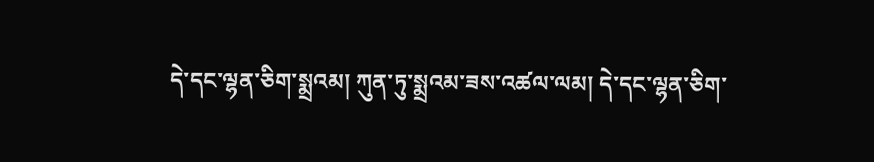དེ་དང་ལྷན་ཅིག་སྨྲའམ། ཀུན་ཏུ་སྨྲའམ་ཟས་འཚལ་ལམ། དེ་དང་ལྷན་ཅིག་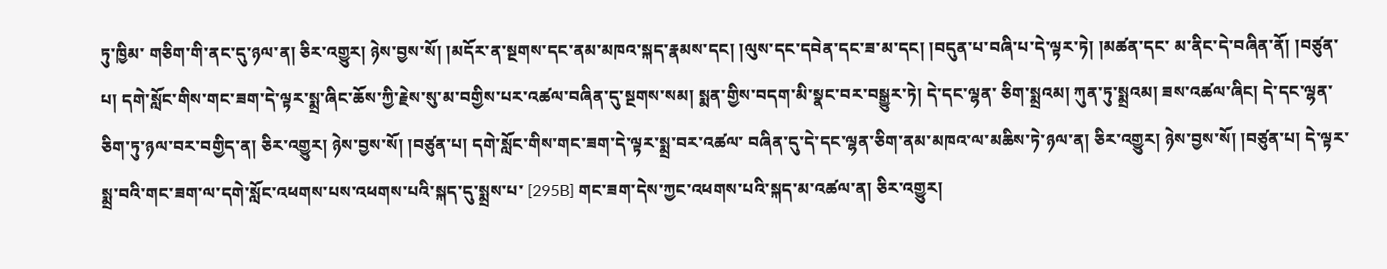ཏུ་ཁྱིམ་ གཅིག་གི་ནང་དུ་ཉལ་ན། ཅིར་འགྱུར། ཉེས་བྱས་སོ། །མདོར་ན་སྔགས་དང་ནམ་མཁའ་སྐད་རྣམས་དང། །ལུས་དང་དབེན་དང་ཟ་མ་དང། །བདུན་པ་བཞི་པ་དེ་ལྟར་ཏེ། །མཚན་དང་ མ་ནིང་དེ་བཞིན་ནོ། །བཙུན་པ། དགེ་སློང་གིས་གང་ཟག་དེ་ལྟར་སྨྲ་ཞིང་ཆོས་ཀྱི་རྗེས་སུ་མ་བགྱིས་པར་འཚལ་བཞིན་དུ་སྔགས་སམ། སྨན་གྱིས་བདག་མི་སྣང་བར་བསྒྱུར་ཏེ། དེ་དང་ལྷན་ ཅིག་སྨྲའམ། ཀུན་ཏུ་སྨྲའམ། ཟས་འཚལ་ཞིང། དེ་དང་ལྷན་ཅིག་ཏུ་ཉལ་བར་བགྱིད་ན། ཅིར་འགྱུར། ཉེས་བྱས་སོ། །བཙུན་པ། དགེ་སློང་གིས་གང་ཟག་དེ་ལྟར་སྨྲ་བར་འཚལ་ བཞིན་དུ་དེ་དང་ལྷན་ཅིག་ནམ་མཁའ་ལ་མཆིས་ཏེ་ཉལ་ན། ཅིར་འགྱུར། ཉེས་བྱས་སོ། །བཙུན་པ། དེ་ལྟར་སྨྲ་བའི་གང་ཟག་ལ་དགེ་སློང་འཕགས་པས་འཕགས་པའི་སྐད་དུ་སྨྲས་པ་ [295B] གང་ཟག་དེས་ཀྱང་འཕགས་པའི་སྐད་མ་འཚལ་ན། ཅིར་འགྱུར།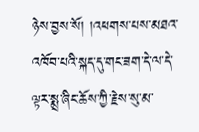ཉེས་བྱས་སོ། །འཕགས་པས་མཐའ་འཁོབ་པའི་སྐད་དུ་གང་ཟག་དེ་ལ་དེ་ལྟར་སྨྲ་ཞིང་ཆོས་ཀྱི་རྗེས་སུ་མ་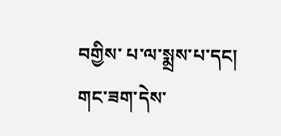བགྱིས་ པ་ལ་སྨྲས་པ་དང། གང་ཟག་དེས་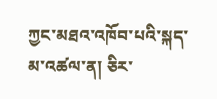ཀྱང་མཐའ་འཁོབ་པའི་སྐད་མ་འཚལ་ན། ཅིར་